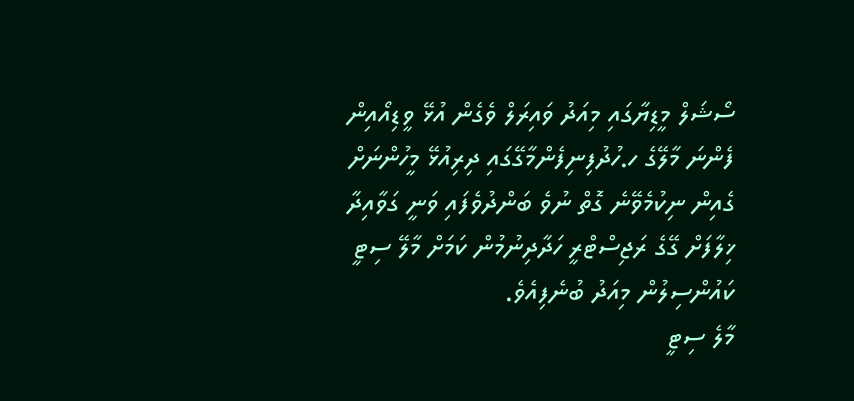ސޯޝަލް މީޑިޔާގައި މިއަދު ވައިރަލް ވެގެން އުޅޭ ވީޑިއޯއިން ފެންނަ މާލޭގެ ހ.ހުދުފިނިފެންމާގޭގައި ދިރިއުޅޭ މީހުންނަށް ގެއިން ނިކުމެވޭނެ ގޮތް ނުވެ ބަންދުވެފައި ވަނީ ގަވާއިދާ ޚިލާފަށް ގޭގެ ރަޖިސްޓްރީ ހަދާދިނުމުން ކަމަށް މާލޭ ސިޓީ ކައުންސިލުން މިއަދު ބުނެފިއެވެ.
މާލެ ސިޓީ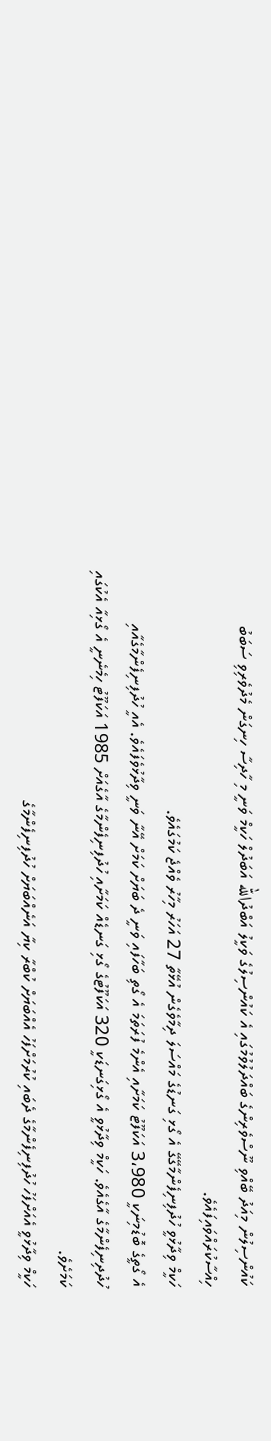ކައުންސިލުން މިއަދު ބޭއްވި ނޫސްވެރިންގެ ބައްދަލުވުމުގައި އެ ކައުންސިލުގެ ވަކީލު އަބްދުالله އަބަދުލް ހަކީމް ވަނީ މި ހާދިސާ ހިނގަން މެދުވެރިވި ސަބަބު ހިއްސާކުރައްވައިފައެވެ.
ހަކީމް ވިދާޅުވީ ހުދުފިނިފެންމާގޭގޭ އެ ގޯޅި ގަނޑުގެ މައްސަލަ ދިމާވެގެން އުޅޭތާ 27 އަހަރު މިހާރު ވެއްޖެ ކަމުގައެވެ.
އެ ގޯތީގެ ބޮޑުމިނަކީ 3،980 އަކަފޫޓު ކަމަށާއި އެންމެ ފުރަތަމަ އެ ގޯތި ބަހާފައި ވަނީ ދެ ބަޔަށް ކަމަށް އޭނާ ވަނީ ވިދާޅުވެފައެވެ. އެއީ ހުދުފިނިފެންމާގެއާއި ހުދުދިނިފެންމާގެ އާގެއެވެ. ހަކީމް ވިދާޅުވީ އެ ގޯޅިގަނޑަކީ 320 އަކަފޫޓުގެ ގޯޅި ގަނޑެއް ކަމަށާއި ހުދުފިނިފެންމާގެ އާގެއަށް 1985 އަކަފޫޓު ހިމެނެނީ އެ ގޯޅިއާ އެކުގައި ކަމަށެވެ.
ހަކީމް ވިދާޅުވީ އެއަށްފަހު ހުދުފިނިފެންމާގެ ދެބައި ކުރުމަށްފަހު އެއްބަޔަށް ކުބްރާ ކިޔާ އަނެއްބަޔަށް ހުދުފިނިފެންމާގެ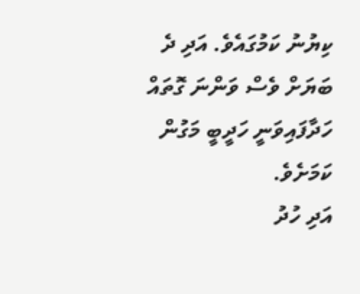ކިޔުނު ކަމުގައެވެ. އަދި ދެ ބަޔަށް ވެސް ވަންނަ ގޮތައް ހަދާފައިވަނީ ހަދީބީ މަގުން ކަމަށެވެ.
އަދި ހުދު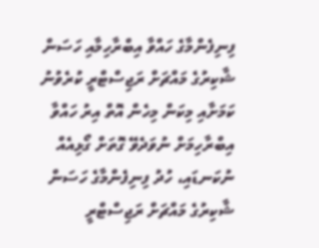ފިނިފެންމާގެ ހައްވާ އިބްރާހިމާއި ހަސަން ޝާކިރުގެ މައްޗަށް ރަޖިސްޓްރީ ކުރެވުނު ކަމަށާއި މިކަން މިހެން އޮތް އިރު ހައްވާ އިބްރާހިމަށް ނުވަދެވޭ ގޮތަށް ގޯޅިއެއް ނުކަނޑައި، ހުދު ފިނިފެންމާގެ ހަސަން ޝާކިރުގެ މައްޗަށް ރަޖިސްޓްރީ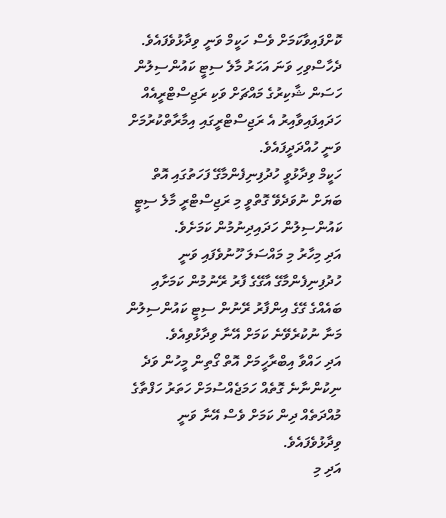ކޮށްފައިވާކަމަށް ވެސް ހަކީމް ވަނީ ވިދާޅުވެފައެވެ.
ދެހާސްވިހި ވަނަ އަހަރު މާލެ ސިޓީ ކައުންސިލުން ހަސަން ޝާކިރުގެ މައްޗަށް ވަކި ރަޖިސްޓްރީއެއް ހަދައިފައިވާއިރު އެ ރަޖިސްޓްރީގައި އިމާރާތްކުރުމަށް ވަނީ ހުއްދަދީފައެވެ.
ހަކީމް ވިދާޅުވީ ހުދުފިނިފެންމާގޭ ފަހަތުގައި އޮތް ބަޔަށް ނުވަދެވޭ ގޮތްވީ މި ރަޖިސްޓްރީ މާލެ ސިޓީ ކައުންސިލުން ހަދައިދިނުމުން ކަމަށެވެ.
އަދި މިހާރު މި މައްސަލަ ހޫނުވެފައި ވަނީ ހުދުފިނިފެންމާގޭ އާގޭގެ ފާރު ރޭނުމުން ކަމަށާއި ބައެއްގެ ގޭގެ އިންފާރު ރޭނުން ސިޓީ ކައުންސިލުން މަނާ ނުކުރެވޭނެ ކަމަށް އޭނާ ވިދާޅުވިއެވެ.
އަދި ހައްވާ އިބްރާހީމަށް އޮތް ގޯތިން މީހުން ވަދެ ނިކުންނާނެ ގޮތެއް ހަމަޖެއްސުމަށް ހަތަރު ހަފްތާގެ މުއްދަތެއް ދިން ކަމަށް ވެސް އޭނާ ވަނީ ވިދާޅުވެފައެވެ.
އަދި މި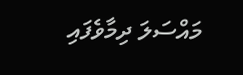މައްސަލަ ދިމާވެފައި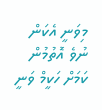މިވަނީ އެކަން ނުވެ އޮތުމުން ކަމަށް ހަކީމް ވަނީ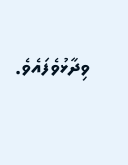ވިދާޅުވެފައެވެ.